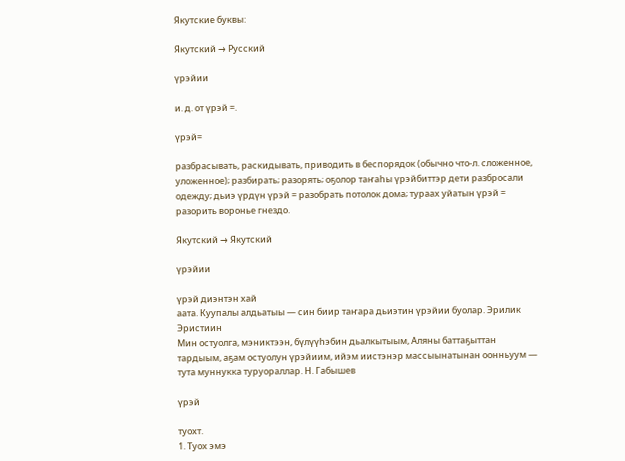Якутские буквы:

Якутский → Русский

үрэйии

и. д. от үрэй =.

үрэй=

разбрасывать, раскидывать, приводить в беспорядок (обычно что-л. сложенное, уложенное); разбирать; разорять; оҕолор таҥаһы үрэйбиттэр дети разбросали одежду; дьиэ үрдүн үрэй = разобрать потолок дома; тураах уйатын үрэй = разорить воронье гнездо.

Якутский → Якутский

үрэйии

үрэй диэнтэн хай
аата. Куупалы алдьатыы — син биир таҥара дьиэтин үрэйии буолар. Эрилик Эристиин
Мин остуолга, мэниктээн, бүлүүһэбин дьалкытыым, Аляны баттаҕыттан тардыым, аҕам остуолун үрэйиим, ийэм иистэнэр массыынатынан оонньуум — тута муннукка туруораллар. Н. Габышев

үрэй

туохт.
1. Туох эмэ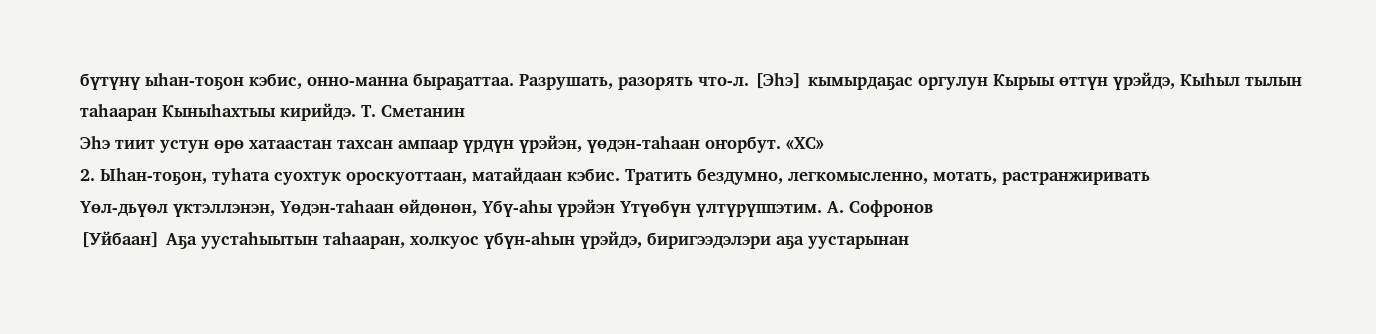бүтүнү ыһан-тоҕон кэбис, онно-манна быраҕаттаа. Разрушать, разорять что-л. [Эһэ] кымырдаҕас оргулун Кырыы өттүн үрэйдэ, Кыһыл тылын таһааран Кыныһахтыы кирийдэ. Т. Сметанин
Эһэ тиит устун өрө хатаастан тахсан ампаар үрдүн үрэйэн, үөдэн-таһаан оҥорбут. «ХС»
2. Ыһан-тоҕон, туһата суохтук ороскуоттаан, матайдаан кэбис. Тратить бездумно, легкомысленно, мотать, растранжиривать
Үөл-дьүөл үктэллэнэн, Үөдэн-таһаан өйдөнөн, Үбү-аһы үрэйэн Үтүөбүн үлтүрүппэтим. А. Софронов
[Уйбаан] Аҕа уустаһыытын таһааран, холкуос үбүн-аһын үрэйдэ, биригээдэлэри аҕа уустарынан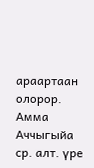араартаан олорор. Амма Аччыгыйа
ср. алт. үре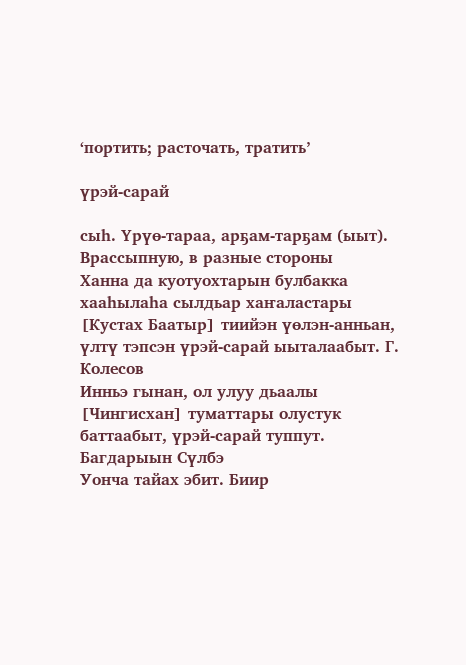‘портить; расточать, тратить’

үрэй-сарай

сыһ. Үрүө-тараа, арҕам-тарҕам (ыыт). Врассыпную, в разные стороны
Ханна да куотуохтарын булбакка хааһылаһа сылдьар хаҥаластары [Кустах Баатыр] тиийэн үөлэн-анньан, үлтү тэпсэн үрэй-сарай ыыталаабыт. Г. Колесов
Инньэ гынан, ол улуу дьаалы [Чингисхан] туматтары олустук баттаабыт, үрэй-сарай туппут. Багдарыын Сүлбэ
Уонча тайах эбит. Биир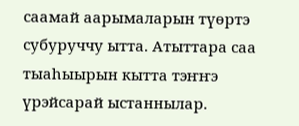саамай аарымаларын түөртэ субуруччу ытта. Атыттара саа тыаһыырын кытта тэҥҥэ үрэйсарай ыстаннылар.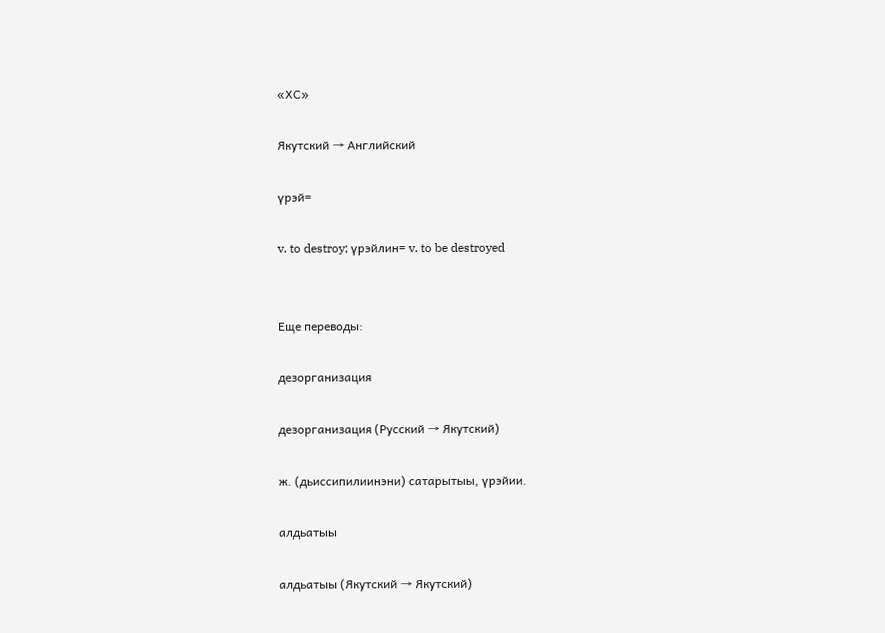«ХС»

Якутский → Английский

үрэй=

v. to destroy; үрэйлин= v. to be destroyed


Еще переводы:

дезорганизация

дезорганизация (Русский → Якутский)

ж. (дьиссипилиинэни) сатарытыы, үрэйии.

алдьатыы

алдьатыы (Якутский → Якутский)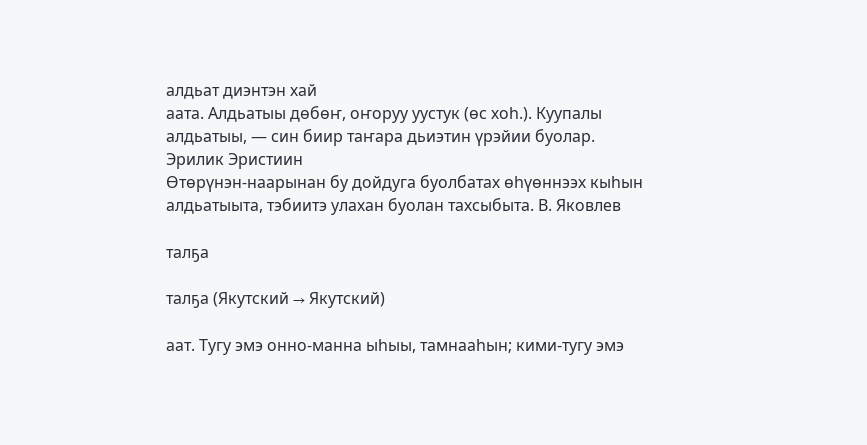алдьат диэнтэн хай
аата. Алдьатыы дөбөҥ, оҥоруу уустук (өс хоһ.). Куупалы алдьатыы, — син биир таҥара дьиэтин үрэйии буолар. Эрилик Эристиин
Өтөрүнэн-наарынан бу дойдуга буолбатах өһүөннээх кыһын алдьатыыта, тэбиитэ улахан буолан тахсыбыта. В. Яковлев

талҕа

талҕа (Якутский → Якутский)

аат. Тугу эмэ онно-манна ыһыы, тамнааһын; кими-тугу эмэ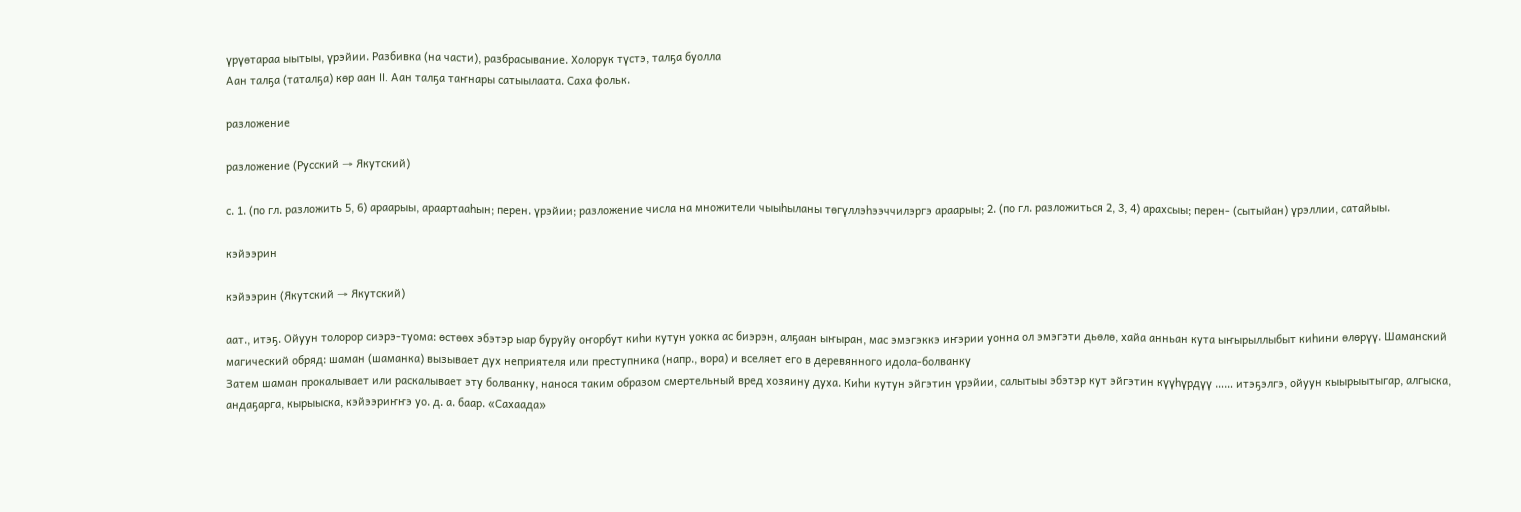үрүөтараа ыытыы, үрэйии. Разбивка (на части), разбрасывание. Холорук түстэ, талҕа буолла
Аан талҕа (таталҕа) көр аан II. Аан талҕа таҥнары сатыылаата. Саха фольк.

разложение

разложение (Русский → Якутский)

с. 1. (по гл. разложить 5, 6) араарыы, араартааһын; перен. үрэйии; разложение числа на множители чыыһыланы төгүллэһээччилэргэ араарыы; 2. (по гл. разложиться 2, 3, 4) арахсыы; перен- (сытыйан) үрэллии, сатайыы.

кэйээрин

кэйээрин (Якутский → Якутский)

аат., итэҕ. Ойуун толорор сиэрэ-туома: өстөөх эбэтэр ыар буруйу оҥорбут киһи кутун уокка ас биэрэн, алҕаан ыҥыран, мас эмэгэккэ иҥэрии уонна ол эмэгэти дьөлө, хайа анньан кута ыҥырыллыбыт киһини өлөрүү. Шаманский магический обряд: шаман (шаманка) вызывает дух неприятеля или преступника (напр., вора) и вселяет его в деревянного идола-болванку
Затем шаман прокалывает или раскалывает эту болванку, нанося таким образом смертельный вред хозяину духа. Киһи кутун эйгэтин үрэйии, салытыы эбэтэр кут эйгэтин күүһүрдүү …… итэҕэлгэ, ойуун кыырыытыгар, алгыска, андаҕарга, кырыыска, кэйээриҥҥэ уо. д. а. баар. «Сахаада»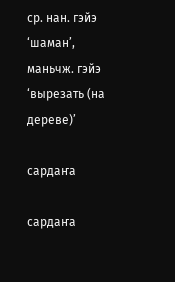ср. нан. гэйэ ‘шаман’, маньчж. гэйэ ‘вырезать (на дереве)’

сардаҥа

сардаҥа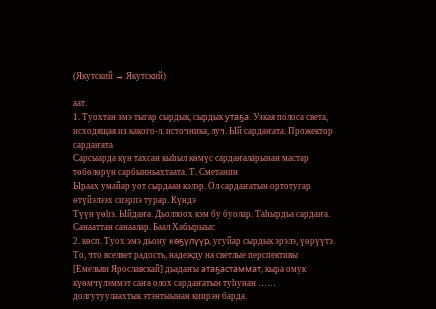(Якутский → Якутский)

аат.
1. Туохтан эмэ тыгар сырдык, сырдык утаҕа. Узкая полоса света, исходящая из какого-л. источника, луч. Ый сардаҥата. Прожектор сардаҥата
Сарсыарда күн тахсан кыһыл көмүс сардаҥаларынан мастар төбөлөрүн сарбынньахтаата. Т. Сметанин
Ыраах умайар уот сырдаан кэлэр. Ол сардаҥатын ортотугар өтүйэлээх сиэрпэ турар. Күндэ
Түүн үөһэ. Ыйдаҥа. Дьоллоох кэм бу буолар. Таһырдьа сардаҥа. Санааттан санаалар. Баал Хабырыыс
2. көсп. Туох эмэ дьону көҕүлүүр, угуйар сырдык эрэлэ, үөрүүтэ. То, что вселяет радость, надежду на светлые перспективы
[Емельян Ярославскай] дьадаҥы атаҕастаммат, кыра омук күөмчүлэммэт саҥа олох сардаҥатын туһунан …… долгутуулаахтык этэнтыынан киирэн барда.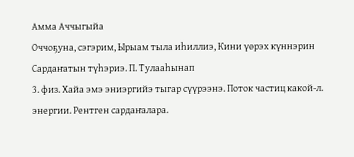Амма Аччыгыйа
Оччоҕуна, сэгэрим, Ырыам тыла иһиллиэ, Кини үөрэх күннэрин Сардаҥатын түһэриэ. П. Тулааһынап
3. физ. Хайа эмэ эниэргийэ тыгар сүүрээнэ. Поток частиц какой-л. энергии. Рентген сардаҥалара.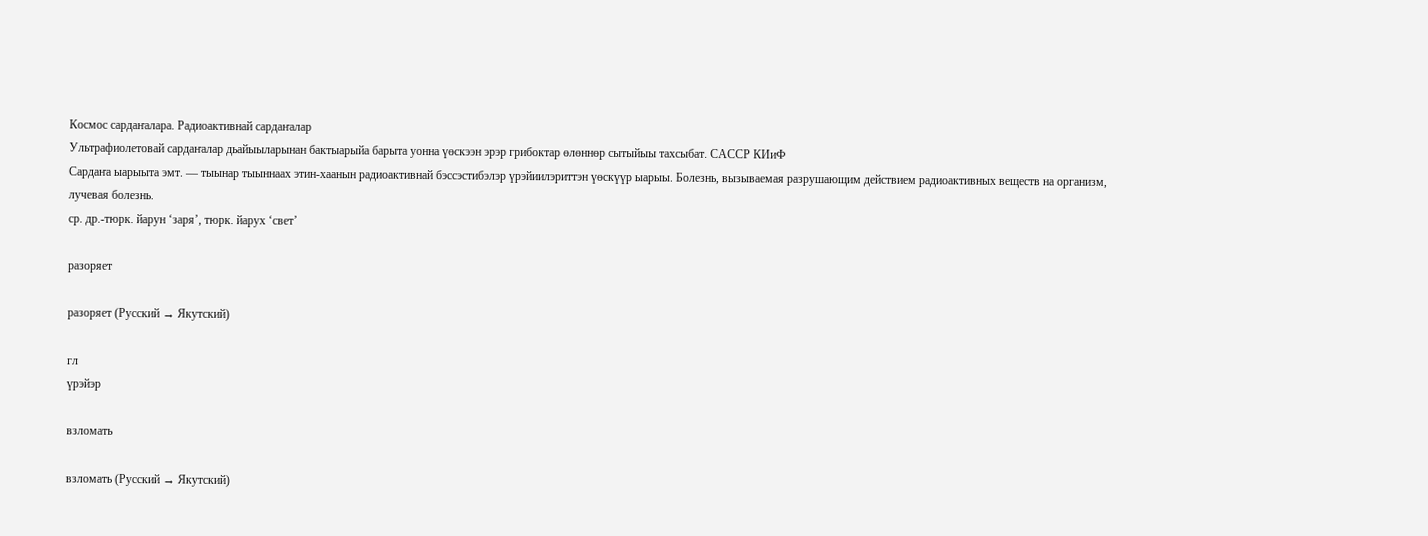Космос сардаҥалара. Радиоактивнай сардаҥалар
Ультрафиолетовай сардаҥалар дьайыыларынан бактыарыйа барыта уонна үөскээн эрэр грибоктар өлөннөр сытыйыы тахсыбат. САССР КИиФ
Сардаҥа ыарыыта эмт. — тыынар тыыннаах этин-хаанын радиоактивнай бэссэстибэлэр үрэйиилэриттэн үөскүүр ыарыы. Болезнь, вызываемая разрушающим действием радиоактивных веществ на организм, лучевая болезнь.
ср. др.-тюрк. йарун ‘заря’, тюрк. йарух ‘свет’

разоряет

разоряет (Русский → Якутский)

гл
үрэйэр

взломать

взломать (Русский → Якутский)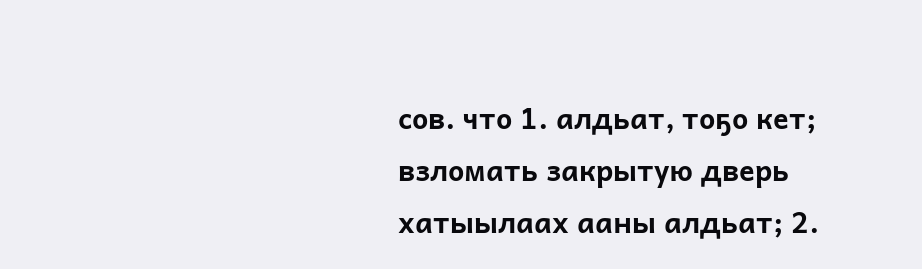сов. что 1. алдьат, тоҕо кет; взломать закрытую дверь хатыылаах ааны алдьат; 2.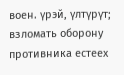воен. үрэй, үлтүрүт; взломать оборону противника естеех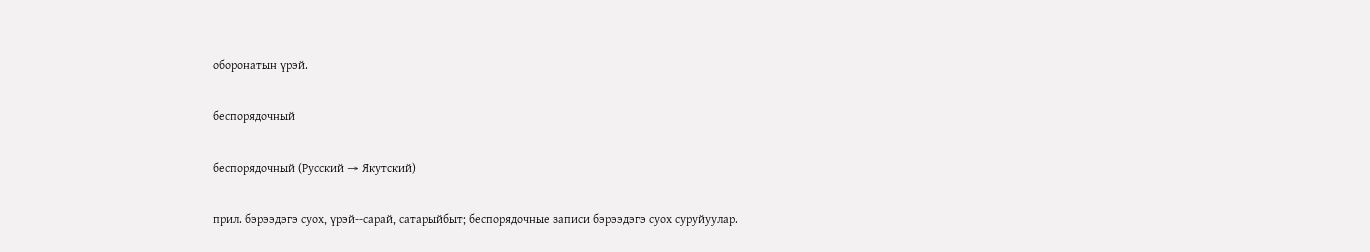оборонатын үрэй.

беспорядочный

беспорядочный (Русский → Якутский)

прил. бэрээдэгэ суох, үрэй--сарай, сатарыйбыт; беспорядочные записи бэрээдэгэ суох суруйуулар.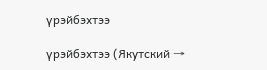үрэйбэхтээ

үрэйбэхтээ (Якутский →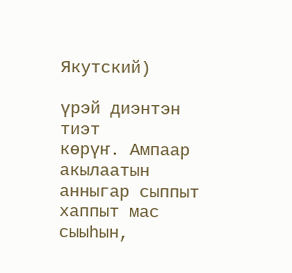Якутский)

үрэй диэнтэн тиэт
көрүҥ. Ампаар акылаатын анныгар сыппыт хаппыт мас сыыһын,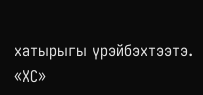хатырыгы үрэйбэхтээтэ. «ХС»